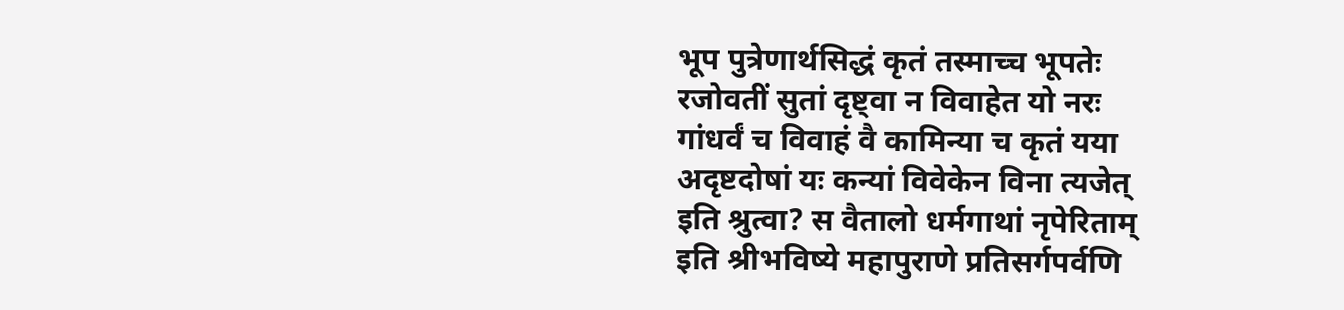भूप पुत्रेणार्थसिद्धं कृतं तस्माच्च भूपतेः
रजोवतीं सुतां दृष्ट्वा न विवाहेत यो नरः
गांधर्वं च विवाहं वै कामिन्या च कृतं यया
अदृष्टदोषां यः कन्यां विवेकेन विना त्यजेत्
इति श्रुत्वा? स वैतालो धर्मगाथां नृपेरिताम्
इति श्रीभविष्ये महापुराणे प्रतिसर्गपर्वणि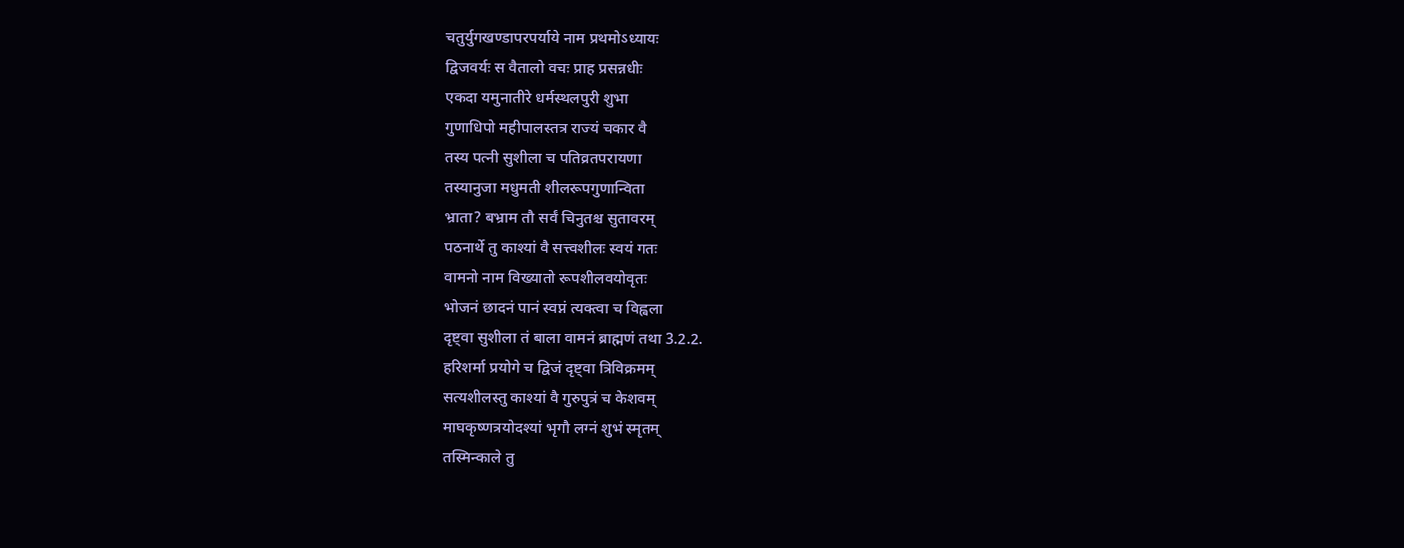चतुर्युगखण्डापरपर्याये नाम प्रथमोऽध्यायः
द्विजवर्यः स वैतालो वचः प्राह प्रसन्नधीः
एकदा यमुनातीरे धर्मस्थलपुरी शुभा
गुणाधिपो महीपालस्तत्र राज्यं चकार वै
तस्य पत्नी सुशीला च पतिव्रतपरायणा
तस्यानुजा मधुमती शीलरूपगुणान्विता
भ्राता? बभ्राम तौ सर्वं चिनुतश्च सुतावरम्
पठनार्थे तु काश्यां वै सत्त्वशीलः स्वयं गतः
वामनो नाम विख्यातो रूपशीलवयोवृतः
भोजनं छादनं पानं स्वप्नं त्यक्त्वा च विह्वला
दृष्ट्वा सुशीला तं बाला वामनं ब्राह्मणं तथा 3.2.2.
हरिशर्मा प्रयोगे च द्विजं दृष्ट्वा त्रिविक्रमम्
सत्यशीलस्तु काश्यां वै गुरुपुत्रं च केशवम्
माघकृष्णत्रयोदश्यां भृगौ लग्नं शुभं स्मृतम्
तस्मिन्काले तु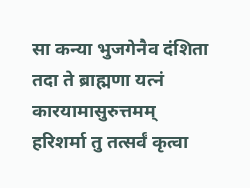सा कन्या भुजगेनैव दंशिता
तदा ते ब्राह्मणा यत्नं कारयामासुरुत्तमम्
हरिशर्मा तु तत्सर्वं कृत्वा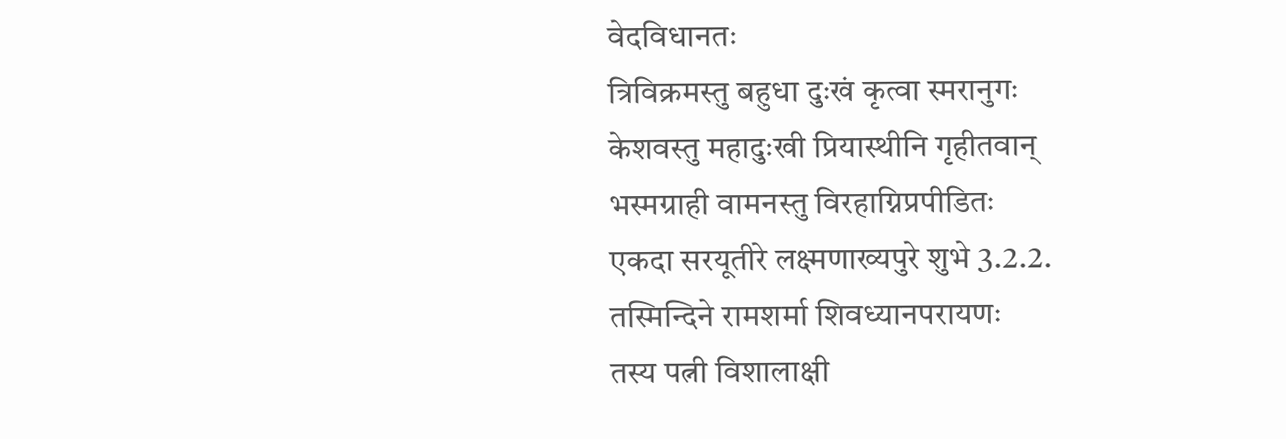वेदविधानतः
त्रिविक्रमस्तु बहुधा दुःखं कृत्वा स्मरानुगः
केशवस्तु महादुःखी प्रियास्थीनि गृहीतवान्
भस्मग्राही वामनस्तु विरहाग्निप्रपीडितः
एकदा सरयूतीरे लक्ष्मणाख्यपुरे शुभे 3.2.2.
तस्मिन्दिने रामशर्मा शिवध्यानपरायणः
तस्य पत्नी विशालाक्षी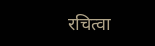रचित्वा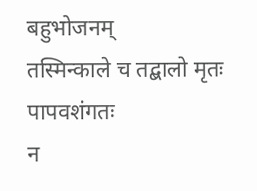बहुभोजनम्
तस्मिन्काले च तद्बालो मृतः पापवशंगतः
न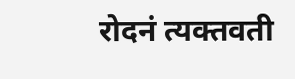रोदनं त्यक्तवती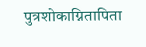पुत्रशोकाग्नितापिता